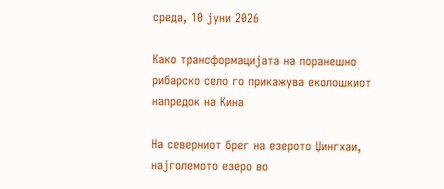среда, 10 јуни 2026

Како трансформацијата на поранешно рибарско село го прикажува еколошкиот напредок на Кина

На северниот брег на езерото Џингхаи, најголемото езеро во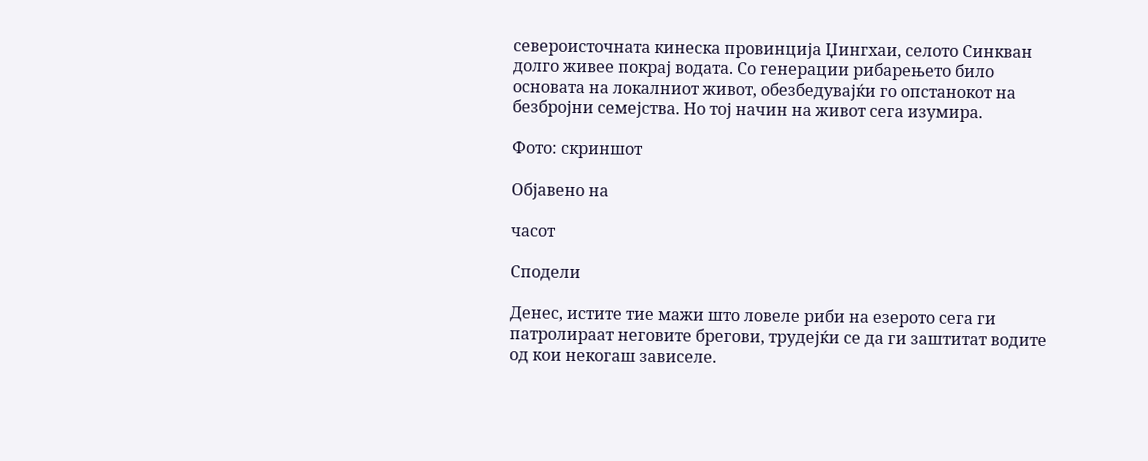североисточната кинеска провинција Џингхаи, селото Синкван долго живее покрај водата. Со генерации рибарењето било основата на локалниот живот, обезбедувајќи го опстанокот на безбројни семејства. Но тој начин на живот сега изумира.

Фото: скриншот

Објавено на

часот

Сподели

Денес, истите тие мажи што ловеле риби на езерото сега ги патролираат неговите брегови, трудејќи се да ги заштитат водите од кои некогаш зависеле.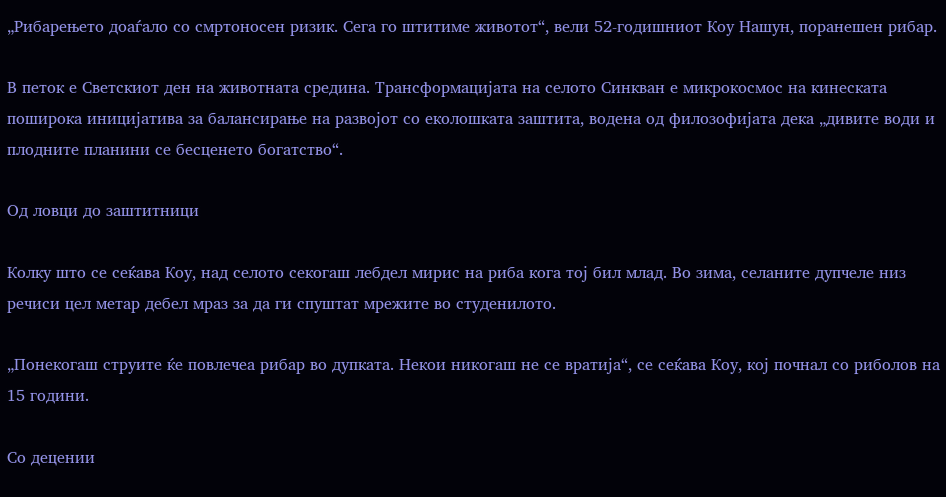„Рибарењето доаѓало со смртоносен ризик. Сега го штитиме животот“, вели 52-годишниот Коу Нашун, поранешен рибар.

В петок е Светскиот ден на животната средина. Трансформацијата на селото Синкван е микрокосмос на кинеската поширока иницијатива за балансирање на развојот со еколошката заштита, водена од филозофијата дека „дивите води и плодните планини се бесценето богатство“.

Од ловци до заштитници

Колку што се сеќава Коу, над селото секогаш лебдел мирис на риба кога тој бил млад. Во зима, селаните дупчеле низ речиси цел метар дебел мраз за да ги спуштат мрежите во студенилото.

„Понекогаш струите ќе повлечеа рибар во дупката. Некои никогаш не се вратија“, се сеќава Коу, кој почнал со риболов на 15 години.

Со децении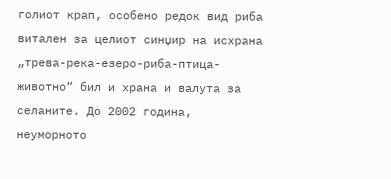голиот крап, особено редок вид риба витален за целиот синџир на исхрана „трева-река-езеро-риба-птица-животно“ бил и храна и валута за селаните. До 2002 година, неуморното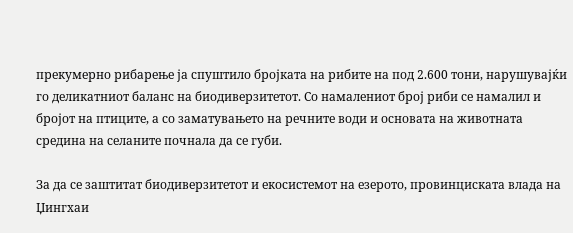прекумерно рибарење ја спуштило бројката на рибите на под 2.600 тони, нарушувајќи го деликатниот баланс на биодиверзитетот. Со намалениот број риби се намалил и бројот на птиците, а со заматувањето на речните води и основата на животната средина на селаните почнала да се губи.

За да се заштитат биодиверзитетот и екосистемот на езерото, провинциската влада на Џингхаи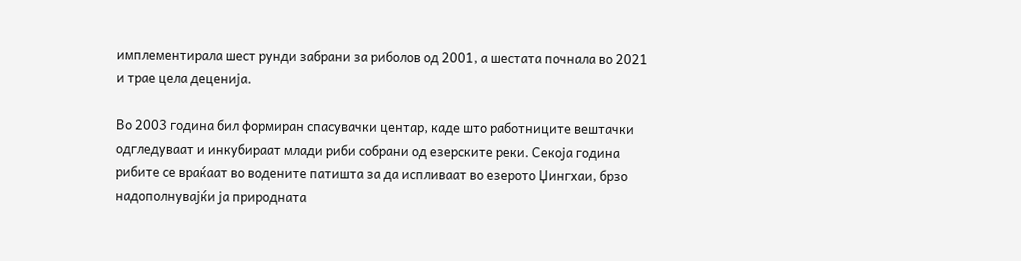имплементирала шест рунди забрани за риболов од 2001, а шестата почнала во 2021 и трае цела деценија.

Во 2003 година бил формиран спасувачки центар, каде што работниците вештачки одгледуваат и инкубираат млади риби собрани од езерските реки. Секоја година рибите се враќаат во водените патишта за да испливаат во езерото Џингхаи, брзо надополнувајќи ја природната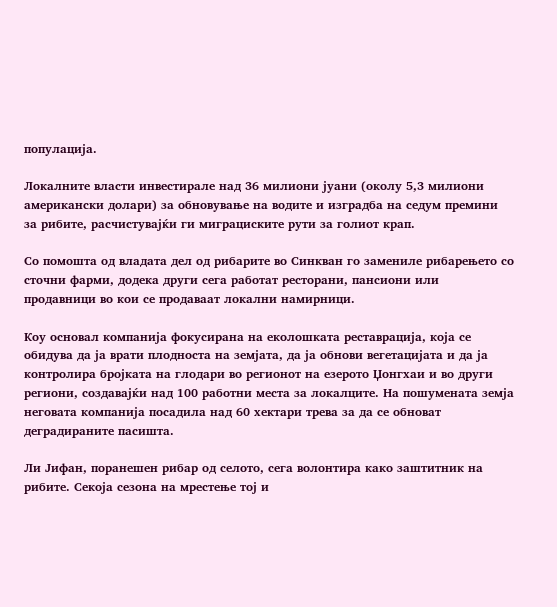популација.

Локалните власти инвестирале над 36 милиони јуани (околу 5,3 милиони американски долари) за обновување на водите и изградба на седум премини за рибите, расчистувајќи ги миграциските рути за голиот крап.

Со помошта од владата дел од рибарите во Синкван го замениле рибарењето со сточни фарми, додека други сега работат ресторани, пансиони или продавници во кои се продаваат локални намирници.

Коу основал компанија фокусирана на еколошката реставрација, која се обидува да ја врати плодноста на земјата, да ја обнови вегетацијата и да ја контролира бројката на глодари во регионот на езерото Џонгхаи и во други региони, создавајќи над 100 работни места за локалците. На пошумената земја неговата компанија посадила над 60 хектари трева за да се обноват деградираните пасишта.

Ли Јифан, поранешен рибар од селото, сега волонтира како заштитник на рибите. Секоја сезона на мрестење тој и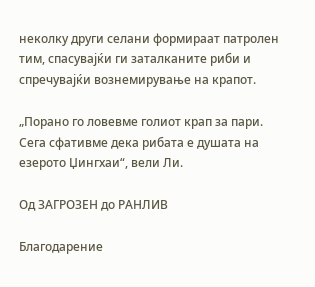неколку други селани формираат патролен тим, спасувајќи ги заталканите риби и спречувајќи вознемирување на крапот.

„Порано го ловевме голиот крап за пари. Сега сфативме дека рибата е душата на езерото Џингхаи“, вели Ли.

Од ЗАГРОЗЕН до РАНЛИВ

Благодарение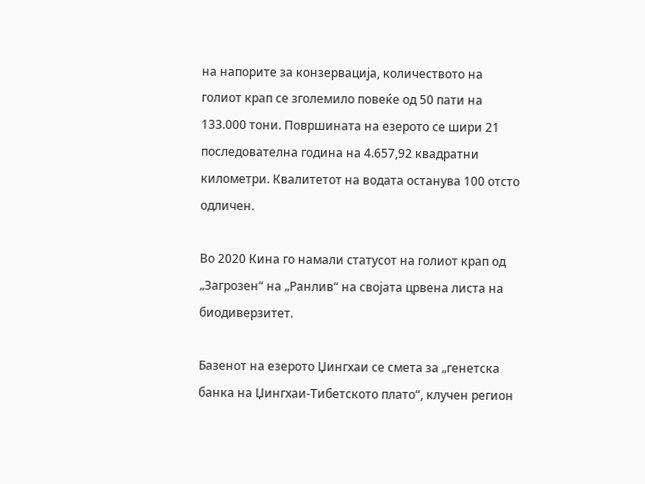на напорите за конзервација, количеството на голиот крап се зголемило повеќе од 50 пати на 133.000 тони. Површината на езерото се шири 21 последователна година на 4.657,92 квадратни километри. Квалитетот на водата останува 100 отсто одличен.

Во 2020 Кина го намали статусот на голиот крап од „Загрозен“ на „Ранлив“ на својата црвена листа на биодиверзитет.

Базенот на езерото Џингхаи се смета за „генетска банка на Џингхаи-Тибетското плато“, клучен регион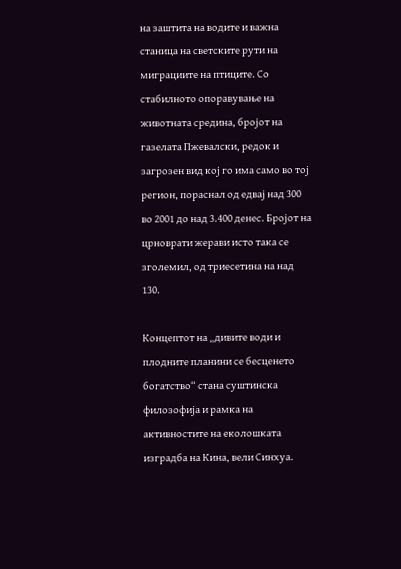на заштита на водите и важна станица на светските рути на миграциите на птиците. Со стабилното опоравување на животната средина, бројот на газелата Пжевалски, редок и загрозен вид кој го има само во тој регион, пораснал од едвај над 300 во 2001 до над 3.400 денес. Бројот на црноврати жерави исто така се зголемил, од триесетина на над 130.

Концептот на „дивите води и плодните планини се бесценето богатство“ стана суштинска филозофија и рамка на активностите на еколошката изградба на Кина, вели Синхуа.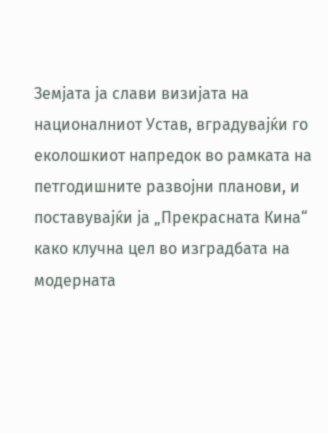Земјата ја слави визијата на националниот Устав, вградувајќи го еколошкиот напредок во рамката на петгодишните развојни планови, и поставувајќи ја „Прекрасната Кина“ како клучна цел во изградбата на модерната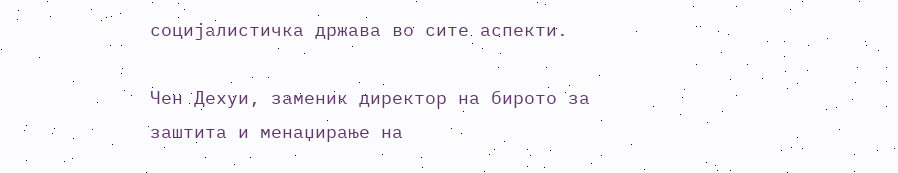социјалистичка држава во сите аспекти.

Чен Дехуи, заменик директор на бирото за заштита и менаџирање на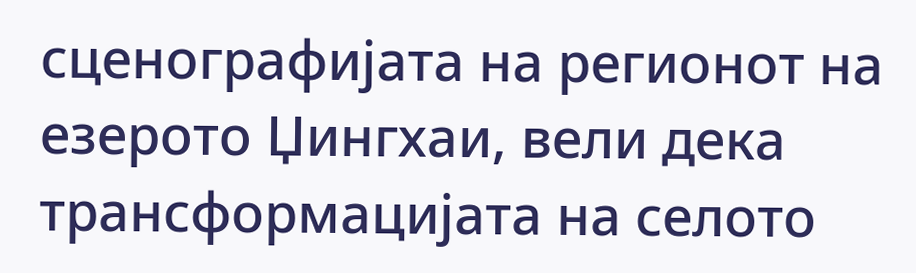сценографијата на регионот на езерото Џингхаи, вели дека трансформацијата на селото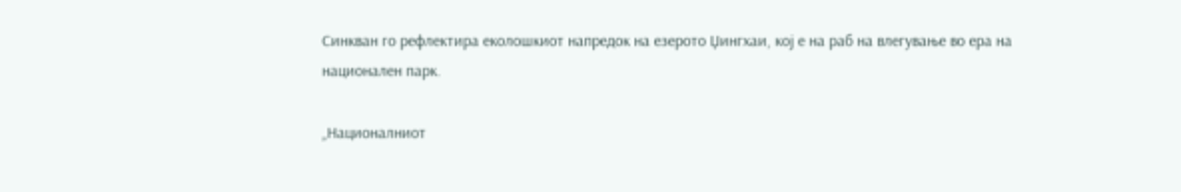Синкван го рефлектира еколошкиот напредок на езерото Џингхаи, кој е на раб на влегување во ера на национален парк.

„Националниот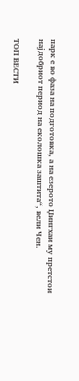парк е во фаза на подготовка, а на езерото Џингхаи му претстои најдобриот период на еколошка заштита“, вели Чен.

ТОП ВЕСТИ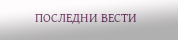ПОСЛЕДНИ ВЕСТИ